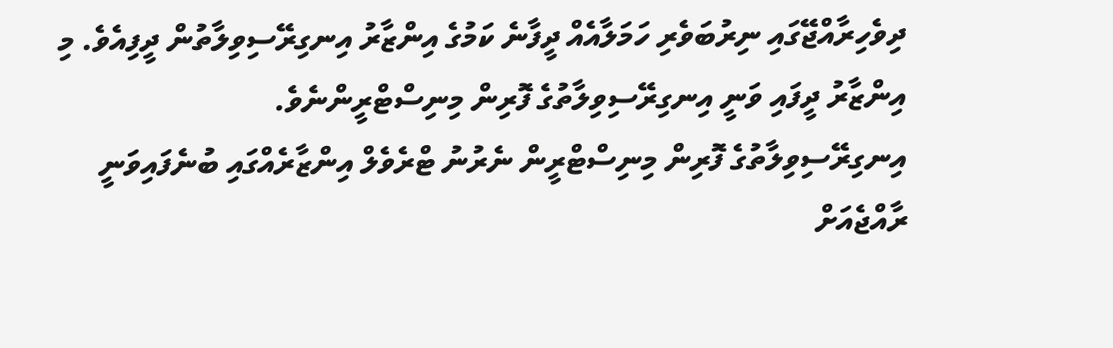ދިވެހިރާއްޖޭގައި ނިރުބަވެރި ހަމަލާއެއް ދީފާނެ ކަމުގެ އިންޒާރު އިނގިރޭސިވިލާތުން ދީފިއެވެ. މި އިންޒާރު ދީފައި ވަނީ އިނގިރޭސިވިލާތުގެ ފޮރިން މިނިސްޓްރީންނެވެ.
އިނގިރޭސިވިލާތުގެ ފޮރިން މިނިސްޓްރީން ނެރުނު ޓްރެވެލް އިންޒާރެއްގައި ބުނެފައިވަނީ ރާއްޖެއަށް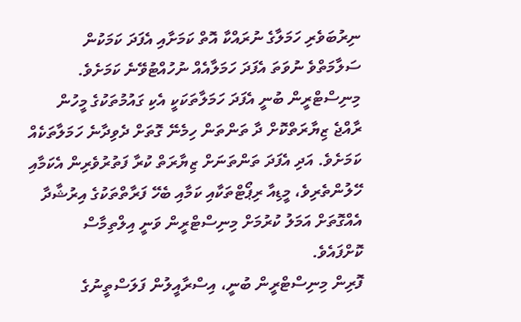ނިރުބަވެރި ހަމަލާގެ ނުރައްކާ އޮތް ކަމަށާއި އެފަދަ ކަމަކުން ސަލާމަތްވެ ނުވަތަ އެފަދަ ހަމަލާއެއް ނުހުއްޓުވޭނެ ކަމަށެވެ.
މިނިސްޓްރީން ބުނީ އެފަދަ ހަމަލާތަކަކީ އެކި ގައުމުތަކުގެ މީހުން ރާއްޖެ ޒިޔާރަތްކޮށް ދާ ތަންތަން ހިމެނޭ ގޮތަށް ދެވިދާނެ ހަމަލާތަކެއް ކަމަށެވެ. އަދި އެފަދަ ތަންތަނަށް ޒިޔާރަތް ކުރާ ފަތުރުވެރިން އެކަމާއި ހޭލުންތެރިވެ، މީޑިއާ ރިޕޯޓްތަކާއި ކަމާއި ބެހޭ ފަރާތްތަކުގެ އިރުޝާދާ އެއްގޮތަށް އަމަލު ކުރުމަށް މިނިސްޓްރީން ވަނީ އިލްތިމާސް ކޮށްފައެވެ.
ފޮރިން މިނިސްޓްރީން ބުނީ، އިސްރާއީލުން ފަލަސްތީނުގެ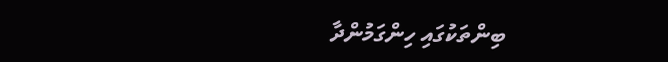ބިންތަކުގައި ހިންގަމުންދާ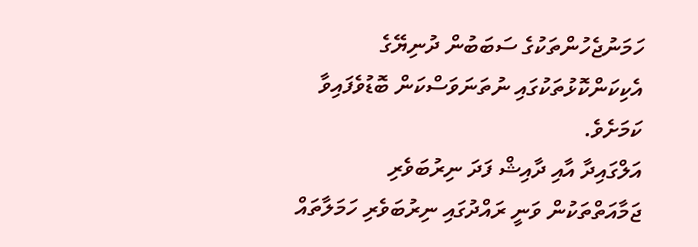ހަމަނުޖެހުންތަކުގެ ސަބަބުން ދުނިޔޭގެ އެކިކަންކޮޅުތަކުގައި ނުތަނަވަސްކަން ބޮޑުވެފައިވާ ކަމަށެވެ.
އަލްގައިދާ އާއި ދާއިޝް ފަދަ ނިރުބަވެރި ޖަމާއަތްތަކުން ވަނީ ރައްދުގައި ނިރުބަވެރި ހަމަލާތައް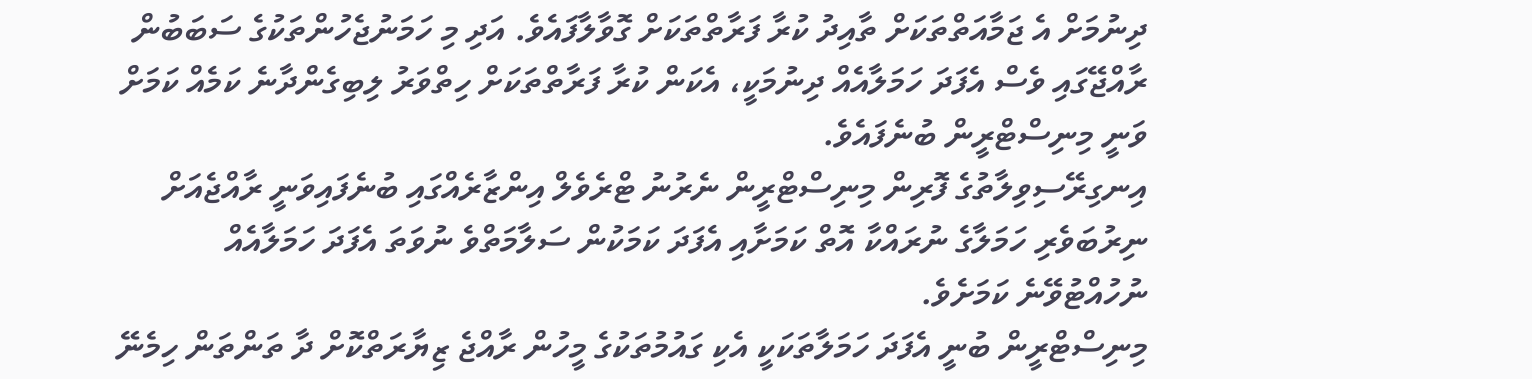ދިނުމަށް އެ ޖަމާއަތްތަކަށް ތާއިދު ކުރާ ފަރާތްތަކަށް ގޮވާލާފައެވެ. އަދި މި ހަމަނުޖެހުންތަކުގެ ސަބަބުން ރާއްޖޭގައި ވެސް އެފަދަ ހަމަލާއެއް ދިނުމަކީ، އެކަން ކުރާ ފަރާތްތަކަށް ހިތްވަރު ލިބިގެންދާނެ ކަމެއް ކަމަށް ވަނީ މިނިސްޓްރީން ބުނެފައެވެ.
އިނގިރޭސިވިލާތުގެ ފޮރިން މިނިސްޓްރީން ނެރުނު ޓްރެވެލް އިންޒާރެއްގައި ބުނެފައިވަނީ ރާއްޖެއަށް ނިރުބަވެރި ހަމަލާގެ ނުރައްކާ އޮތް ކަމަށާއި އެފަދަ ކަމަކުން ސަލާމަތްވެ ނުވަތަ އެފަދަ ހަމަލާއެއް ނުހުއްޓުވޭނެ ކަމަށެވެ.
މިނިސްޓްރީން ބުނީ އެފަދަ ހަމަލާތަކަކީ އެކި ގައުމުތަކުގެ މީހުން ރާއްޖެ ޒިޔާރަތްކޮށް ދާ ތަންތަން ހިމެނޭ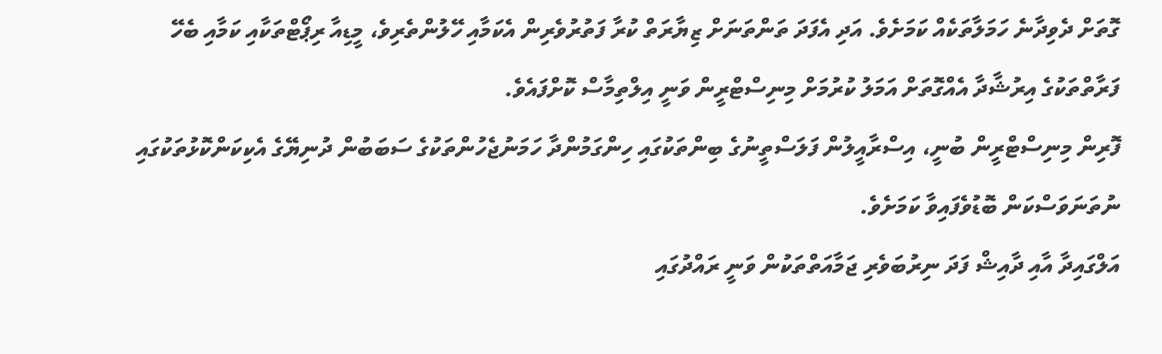ގޮތަށް ދެވިދާނެ ހަމަލާތަކެއް ކަމަށެވެ. އަދި އެފަދަ ތަންތަނަށް ޒިޔާރަތް ކުރާ ފަތުރުވެރިން އެކަމާއި ހޭލުންތެރިވެ، މީޑިއާ ރިޕޯޓްތަކާއި ކަމާއި ބެހޭ ފަރާތްތަކުގެ އިރުޝާދާ އެއްގޮތަށް އަމަލު ކުރުމަށް މިނިސްޓްރީން ވަނީ އިލްތިމާސް ކޮށްފައެވެ.
ފޮރިން މިނިސްޓްރީން ބުނީ، އިސްރާއީލުން ފަލަސްތީނުގެ ބިންތަކުގައި ހިންގަމުންދާ ހަމަނުޖެހުންތަކުގެ ސަބަބުން ދުނިޔޭގެ އެކިކަންކޮޅުތަކުގައި ނުތަނަވަސްކަން ބޮޑުވެފައިވާ ކަމަށެވެ.
އަލްގައިދާ އާއި ދާއިޝް ފަދަ ނިރުބަވެރި ޖަމާއަތްތަކުން ވަނީ ރައްދުގައި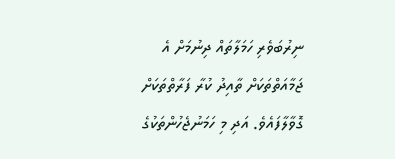ނިރުބަވެރި ހަމަލާތައް ދިނުމަށް އެ ޖަމާއަތްތަކަށް ތާއިދު ކުރާ ފަރާތްތަކަށް ގޮވާލާފައެވެ. އަދި މި ހަމަނުޖެހުންތަކުގެ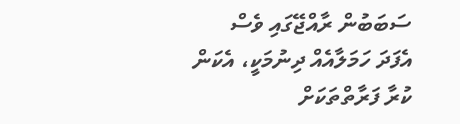ސަބަބުން ރާއްޖޭގައި ވެސް އެފަދަ ހަމަލާއެއް ދިނުމަކީ، އެކަން ކުރާ ފަރާތްތަކަށް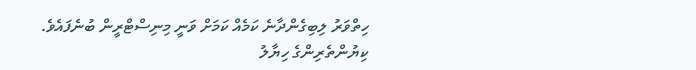ހިތްވަރު ލިބިގެންދާނެ ކަމެއް ކަމަށް ވަނީ މިނިސްޓްރީން ބުނެފައެވެ.
ކިޔުންތެރިންގެ ހިޔާލު